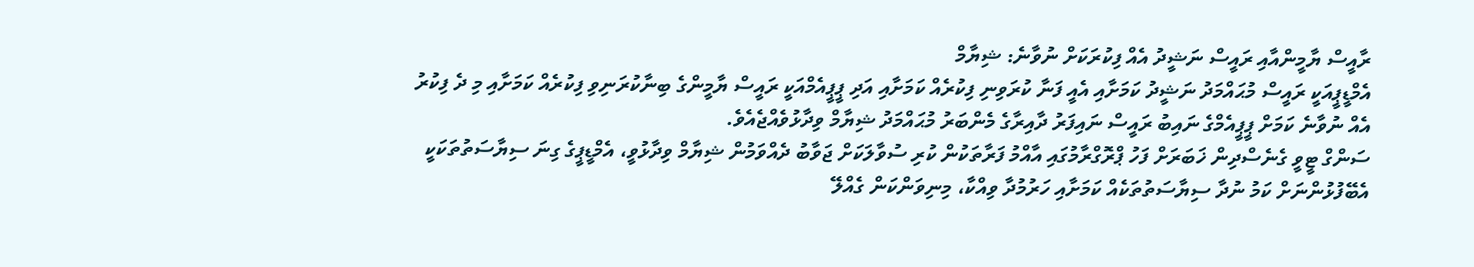ރާއީސް ޔާމީންއާއި ރައީސް ނަޝީދު އެއް ފިކުރަކަށް ނުވާނެ: ޝިޔާމް
އެމްޑީޕީއަކީ ރައީސް މުޙައްމަދު ނަޝީދު ކަމަށާއި އެއީ ފަނާ ކުރަވިނި ފިކުރެއް ކަމަށާއި އަދި ޕީޕީއެމްއަކީ ރައީސް ޔާމީންގެ ބިނާކުރަނިވި ފިކުރެއް ކަމަށާއި މި ދެ ފިކުރު އެއް ނުވާނެ ކަމަށް ޕީޕީއެމްގެ ނައިބު ރައީސް ނައިފަރު ދާއިރާގެ މެންބަރު މުޙައްމަދު ޝިޔާމް ވިދާޅުވެއްޖެއެވެ.
ސަންގް ޓީވީ ގެނެސްދިން ޚަބަރަށް ފަހު ޕްރޮގްރާމުގައި އާއްމު ފަރާތަކުން ކުރި ސުވާލަކަށް ޖަވާބު ދެއްވަމުން ޝިޔާމް ވިދާޅުވީ، އެމްޑީޕީގެ ގިނަ ސިޔާސަތުތަކަކީ އެބޭފުޅުންނަށް ކަމު ނުދާ ސިޔާސަތުތަކެއް ކަމަށާއި ހަރުމުދާ ވިއްކާ، މިނިވަންކަން ގެއްލޭ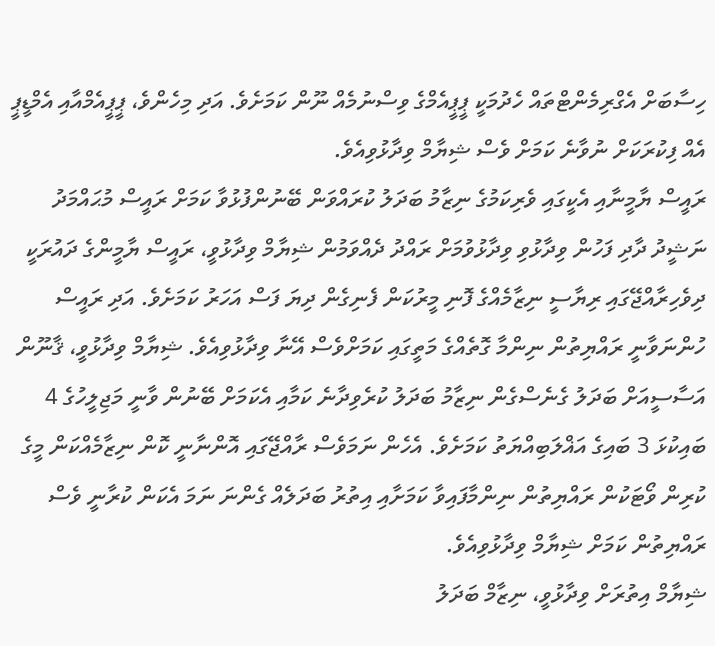ހިސާބަށް އެގްރިމެންޓްތައް ހެދުމަކީ ޕީޕީއެމްގެ ވިސްނުމެއް ނޫން ކަމަށެވެ. އަދި މިހެންވެ، ޕީޕީއެމްއާއި އެމްޑީޕީ އެއް ފިކުރަކަށް ނުވާނެ ކަމަށް ވެސް ޝިޔާމް ވިދާޅުވިއެވެ.
ރައީސް ޔާމީނާއި އެކީގައި ވެރިކަމުގެ ނިޒާމު ބަދަލު ކުރައްވަން ބޭނުންފުޅުވާ ކަމަށް ރައީސް މުޙައްމަދު ނަޝީދު ދާދި ފަހުން ވިދާޅުވި ވިދާޅުވުމަށް ރައްދު ދެއްވަމުން ޝިޔާމް ވިދާޅުވީ، ރައީސް ޔާމީންގެ ދައުރަކީ ދިވެހިރާއްޖޭގައި ރިޔާސީ ނިޒާމެއްގެ ފޮނި މީރުކަން ފެނިގެން ދިޔަ ފަސް އަހަރު ކަމަށެވެ. އަދި ރައީސް ހުންނަވާނީ ރައްޔިތުން ނިންމާ ގޮތެއްގެ މަތީގައި ކަމަށްވެސް އޭނާ ވިދާޅުވިއެވެ. ޝިޔާމް ވިދާޅުވީ، ޤާނޫން އަސާސީއަށް ބަދަލު ގެނެސްގެން ނިޒާމު ބަދަލު ކުރެވިދާނެ ކަމާއި އެކަމަށް ބޭނުން ވާނީ މަޖިލީހުގެ 4 ބައިކުޅަ 3 ބައިގެ އަޣްލަބިއްޔަތު ކަމަށެވެ. އެހެން ނަމަވެސް ރާއްޖޭގައި އޮންނާނީ ކޮން ނިޒާމެއްކަން މީގެ ކުރިން ވޯޓަކުން ރައްޔިތުން ނިންމާފައިވާ ކަމަށާއި އިތުރު ބަދަލެއް ގެންނަ ނަމަ އެކަން ކުރާނީ ވެސް ރައްޔިތުން ކަމަށް ޝިޔާމް ވިދާޅުވިއެވެ.
ޝިޔާމް އިތުރަށް ވިދާޅުވީ، ނިޒާމް ބަދަލު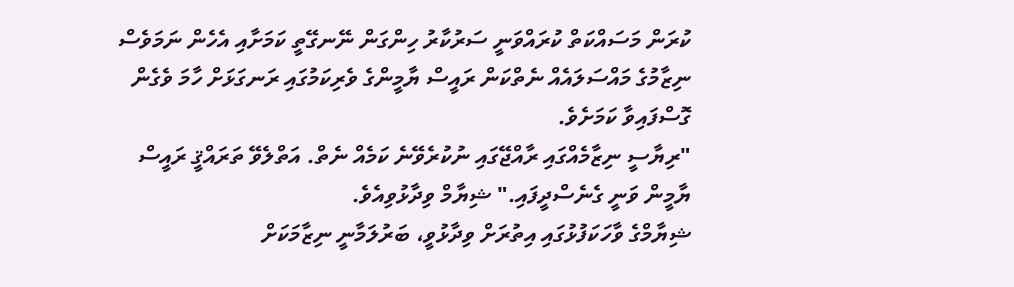ކުރަން މަސައްކަތް ކުރައްވަނީ ސަރުކާރު ހިންގަން ނޭނގޭތީ ކަމަށާއި އެހެން ނަމަވެސް ނިޒާމުގެ މައްސަލައެއް ނެތްކަން ރައީސް ޔާމީންގެ ވެރިކަމުގައި ރަނގަޅަށް ހާމަ ވެގެން ގޮސްފައިވާ ކަމަށެވެ.
"ރިޔާސީ ނިޒާމެއްގައި ރާއްޖޭގައި ނުކުރެވޭނެ ކަމެއް ނެތް. އަތްލެވޭ ތަރައްޤީ ރައީސް ޔާމީން ވަނީ ގެނެސްދީފައި." ޝިޔާމް ވިދާޅުވިއެވެ.
ޝިޔާމްގެ ވާހަކަފުޅުގައި އިތުރަށް ވިދާޅުވީ، ބަރުލަމާނީ ނިޒާމަކަށް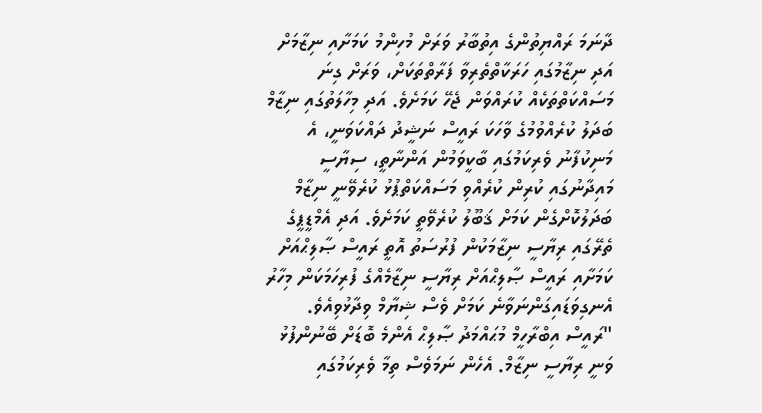ދާނަމަ ރައްޔިތުންގެ އިތުބާރު ވަރަށް މުހިންމު ކަމަށާއި ނިޒާމަށް އަދި ނިޒާމުގައި ހަރަކާތްތެރިވާ ފަރާތްތަކަށް، ވަރަށް ގިނަ މަސައްކަތްތަކެއް ކުރައްވަން ޖެހޭ ކަމަށެވެ. އަދި މިހާލަތުގައި ނިޒާމް ބަދަލު ކުރެއްވުމުގެ ވާހަކަ ރައީސް ނަޝީދު ދައްކަވަނީ، އެ މަނިކުފާނު ވެރިކަމުގައި ބާކީވަމުން އަންނާތީ، ސިޔާސީ މައިދާނުގައި ކުރިން ކުރެއްވި މަސައްކަތްޕުޅު ކުރެވޭނީ ނިޒާމް ބަދަލުކޮށްގެން ކަމަށް ޤަބޫލު ކުރެވޭތީ ކަމަށެވެ. އަދި އެމްޑީޕީގެ ތެރޭގައި ރިޔާސީ ނިޒާމަކުން ފުރުސަތު އޮތީ ރައީސް ޞާލިޙްއަށް ކަމަށާއި ރައީސް ޞާލިޙްއަށް ރިޔާސީ ނިޒާމެއްގެ ފުރިހަމަކަން މިހާރު އެނގިވަޑައިގަންނަވާނެ ކަމަށް ވެސް ޝިޔާމް ވިދާޅުވިއެވެ.
"ރައީސް އިބްރާހީމް މުޙައްމަދު ޞާލިޙް އެންމެ ބޮޑަށް ބޭނުންފުޅު ވަނީ ރިޔާސީ ނިޒާމް. އެހެން ނަމަވެސް ތިމާ ވެރިކަމުގައި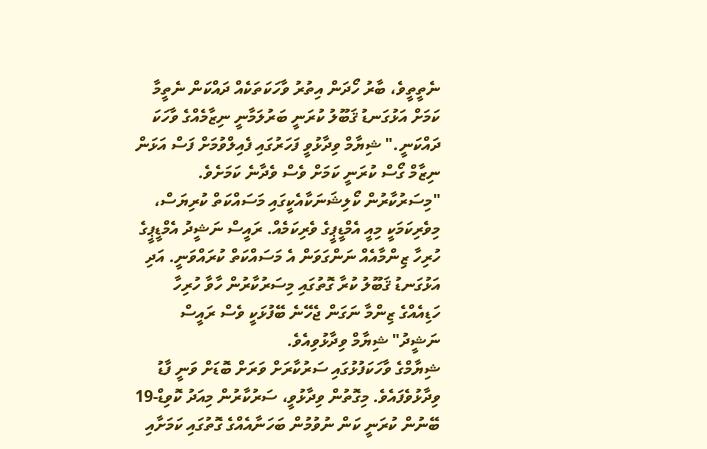ނެތީތީވެ، ބާރު ހޯދަން އިތުރު ވާހަކަތަކެއް ދައްކަން ނެތީމާ ކަމަށް އަޅުގަނޑު ޤަބޫލު ކުރަނީ ބަރުލަމާނީ ނިޒާމެއްގެ ވާހަކަ ދައްކަނީ." ޝިޔާމް ވިދާޅުވީ ފަހަރުގައި ފެއިލްވުމަށް ފަސް އަޅަން ނިޒާމް ގޯސް ކުރަނީ ކަމަށް ވެސް ވެދާނެ ކަމަށެވެ.
"މިސަރުކާރުން ކޯލިޝަނަކާއެކީގައި މަސައްކަތް ކުރިޔަސް، މިވެރިކަމަކީ މިއީ އެމްޑީޕީގެ ވެރިކަމެއް. ރައީސް ނަޝީދު އެމްޑީޕީގެ ހުރިހާ ޒިންމާއެއް ނަންގަވަން އެ މަސައްކަތް ކުރައްވަނީ. އަދި އަޅުގަނޑު ޤަބޫލު ކުރާ ގޮތުގައި މިސަރުކާރުން ހާވާ ހުރިހާ ހަޑިއެއްގެ ޒިންމާ ނަގަން ޖެހޭނެ ބޭފުޅަކީ ވެސް ރައީސް ނަޝީދު" ޝިޔާމް ވިދާޅުވިއެވެ.
ޝިޔާމްގެ ވާހަކަފުޅުގައި ސަރުކާރަށް ވަރަށް ބޮޑަށް ވަނީ ފާޑު ވިދާޅުވެފައެވެ. މިގޮތުން ވިދާޅުވީ، ސަރުކާރުން މިއަދު ކޮވިޑް-19 ބޭނުން ކުރަނީ ކަން ނުވުމުން ބަހަނާއެއްގެ ގޮތުގައި ކަމަށާއި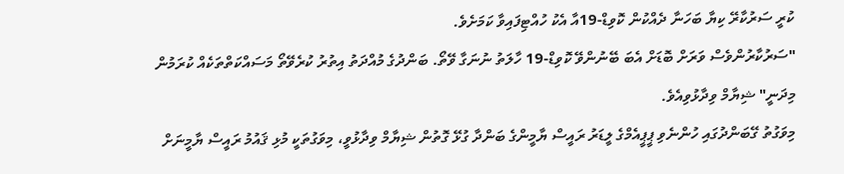ކުރީ ސަރުކާރޭ ކިޔާ ބަހަނާ ދެއްކުން ކޮވިޑް-19އާ އެކު ހުއްޓިފައިވާ ކަމަށެވެ.
"ސަރުކާރުންވެސް ވަރަށް ބޮޑަށް އެބަ ބޭނުންވޭ ކޮވިޑް-19 ހާލަތު ނުނަގާ ވޭތޯ. ބަންދުގެ މުއްދަތު އިތުރު ކުރެވޭތޯ މަސައްކަތްތަކެއް ކުރަމުން މިދަނީ" ޝިޔާމް ވިދާޅުވިއެވެ.
މިވަގުތު ގޭބަންދުގައި ހުންނެވި ޕީޕީއެމްގެ ލީޑަރު ރައީސް ޔާމީންގެ ބަންދާ ގުޅޭ ގޮތުން ޝިޔާމް ވިދާޅުވީ، މިވަގުތަކީ މުޅި ޤައުމު ރައީސް ޔާމީނަށް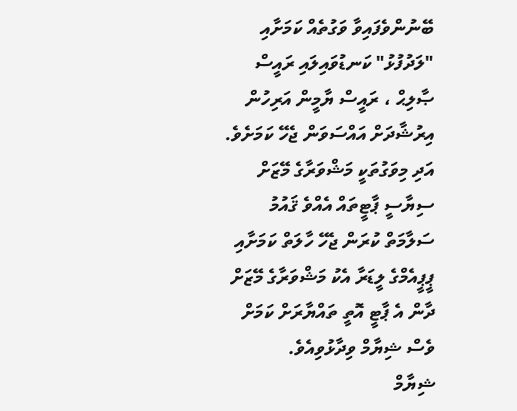ބޭނުންވެފައިވާ ވަގުތެއް ކަމަށާއި "ލަދުފުޅު" ކަނޑުވައިލައި ރައީސް ޞާލިޙް ، ރައީސް ޔާމީން އަރިހުން އިރުޝާދަށް އައްސަވަން ޖެހޭ ކަމަށެވެ. އަދި މިވަގުތަކީ މަޝްވަރާގެ މޭޒަށް ސިޔާސީ ޕާޓީތައް އެއްވެ ޤައުމު ސަލާމަތް ކުރަން ޖެހޭ ހާލަތް ކަމަށާއި ޕީޕީއެމްގެ ލީޑަރާ އެކު މަޝްވަރާގެ މޭޒަށް ދާން އެ ޕާޓީ އޮތީ ތައްޔާރަށް ކަމަށް ވެސް ޝިޔާމް ވިދާޅުވިއެވެ.
ޝިޔާމް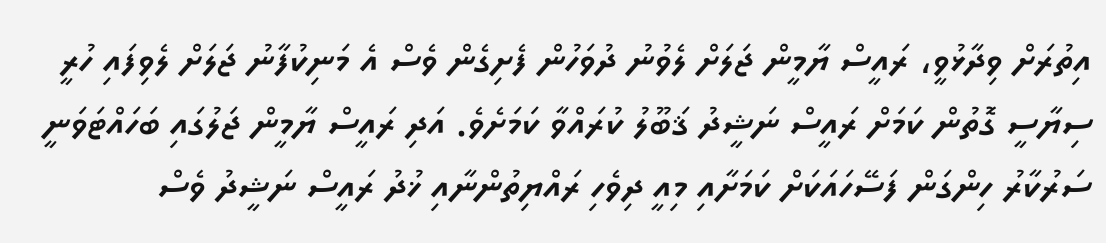އިތުރަށް ވިދާޅުވީ، ރައީސް ޔާމީން ޖަލަށް ލެވުނު ދުވަހުން ފެށިގެން ވެސް އެ މަނިކުފާނު ޖަލަށް ލެވިފައި ހުރީ ސިޔާސީ ގޮތުން ކަމަށް ރައީސް ނަޝީދު ޤަބޫލު ކުރައްވާ ކަމަށެވެ. އަދި ރައީސް ޔާމީން ޖަލުގައި ބަހައްޓަވަނީ ސަރުކާރު ހިންގަން ފަސޭހައަކަށް ކަމަށާއި މިއީ ދިވެހި ރައްޔިތުންނާއި ޚުދު ރައީސް ނަޝީދު ވެސް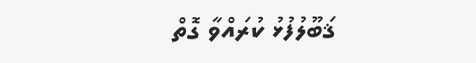ޤަބޫލުފުޅު ކުރައްވާ ގޮތް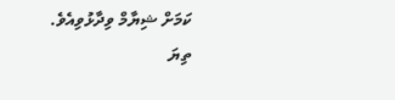ކަމަށް ޝިޔާމް ވިދާޅުވިއެވެ.
ތިޔަ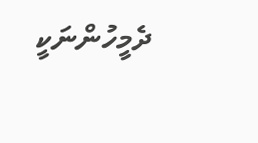ދެމީހުންނަކީ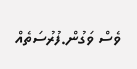ވެސް ވަގުން.ފުރުސަތެއް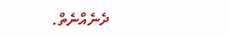ދެނެއްނެތް.